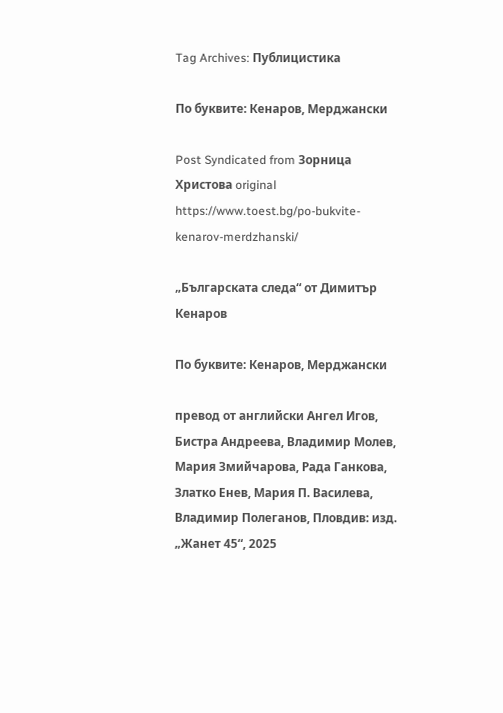Tag Archives: Публицистика

По буквите: Кенаров, Мерджански

Post Syndicated from Зорница Христова original https://www.toest.bg/po-bukvite-kenarov-merdzhanski/

„Българската следа“ от Димитър Кенаров

По буквите: Кенаров, Мерджански

превод от английски Ангел Игов, Бистра Андреева, Владимир Молев, Мария Змийчарова, Рада Ганкова, Златко Енев, Мария П. Василева, Владимир Полеганов, Пловдив: изд. „Жанет 45“, 2025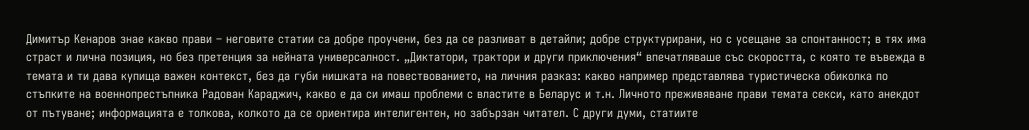Димитър Кенаров знае какво прави – неговите статии са добре проучени, без да се разливат в детайли; добре структурирани, но с усещане за спонтанност; в тях има страст и лична позиция, но без претенция за нейната универсалност. „Диктатори, трактори и други приключения“ впечатляваше със скоростта, с която те въвежда в темата и ти дава купища важен контекст, без да губи нишката на повествованието, на личния разказ: какво например представлява туристическа обиколка по стъпките на военнопрестъпника Радован Караджич, какво е да си имаш проблеми с властите в Беларус и т.н. Личното преживяване прави темата секси, като анекдот от пътуване; информацията е толкова, колкото да се ориентира интелигентен, но забързан читател. С други думи, статиите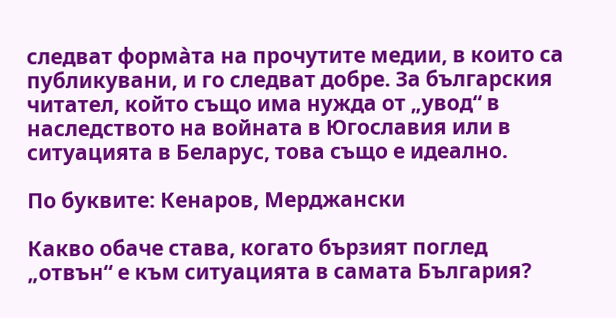следват формàта на прочутите медии, в които са публикувани, и го следват добре. За българския читател, който също има нужда от „увод“ в наследството на войната в Югославия или в ситуацията в Беларус, това също е идеално.

По буквите: Кенаров, Мерджански

Какво обаче става, когато бързият поглед „отвън“ е към ситуацията в самата България?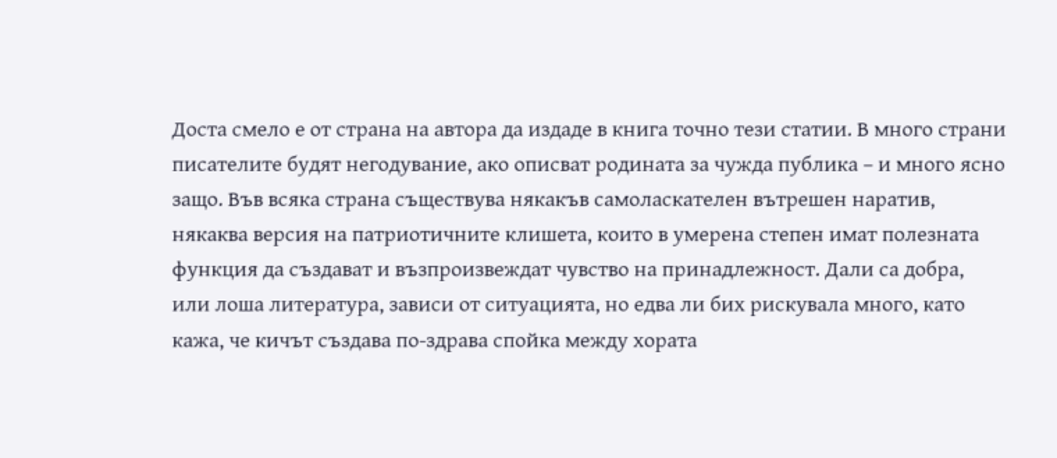Доста смело е от страна на автора да издаде в книга точно тези статии. В много страни писателите будят негодувание, ако описват родината за чужда публика – и много ясно защо. Във всяка страна съществува някакъв самоласкателен вътрешен наратив, някаква версия на патриотичните клишета, които в умерена степен имат полезната функция да създават и възпроизвеждат чувство на принадлежност. Дали са добра, или лоша литература, зависи от ситуацията, но едва ли бих рискувала много, като кажа, че кичът създава по-здрава спойка между хората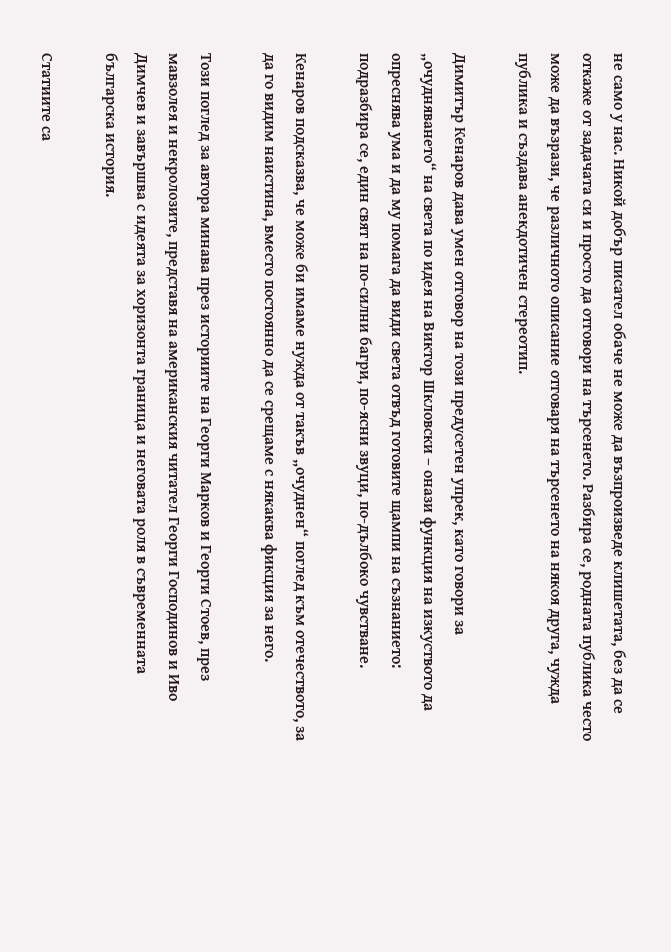не само у нас. Никой добър писател обаче не може да възпроизведе клишетата, без да се откаже от задачата си и просто да отговори на търсенето. Разбира се, родната публика често може да възрази, че различното описание отговаря на търсенето на някоя друга, чужда публика и създава анекдотичен стереотип.

Димитър Кенаров дава умен отговор на този предусетен упрек, като говори за „очудняването“ на света по идея на Виктор Шкловски – онази функция на изкуството да опреснява ума и да му помага да види света отвъд готовите щампи на съзнанието: подразбира се, един свят на по-силни багри, по-ясни звуци, по-дълбоко чувстване.

Кенаров подсказва, че може би имаме нужда от такъв „очуднен“ поглед към отечеството, за да го видим наистина, вместо постоянно да се срещаме с някаква фикция за него.

Този поглед за автора минава през историите на Георги Марков и Георги Стоев, през мавзолея и некролозите, представя на американския читател Георги Господинов и Иво Димчев и завършва с идеята за хоризонта граница и неговата роля в съвременната българска история.

Статиите са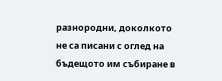разнородни, доколкото не са писани с оглед на бъдещото им събиране в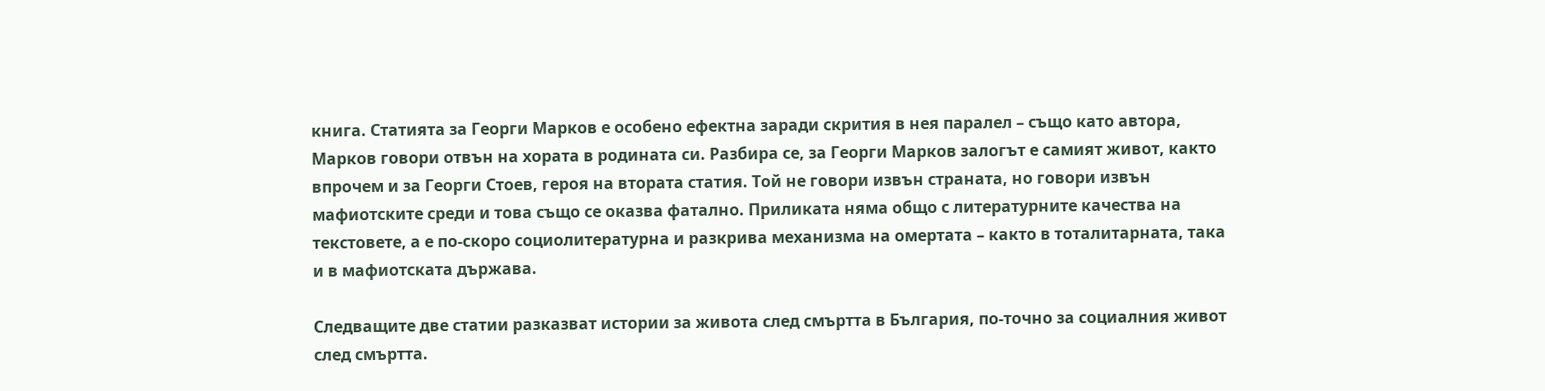книга. Статията за Георги Марков е особено ефектна заради скрития в нея паралел – също като автора, Марков говори отвън на хората в родината си. Разбира се, за Георги Марков залогът е самият живот, както впрочем и за Георги Стоев, героя на втората статия. Той не говори извън страната, но говори извън мафиотските среди и това също се оказва фатално. Приликата няма общо с литературните качества на текстовете, а е по-скоро социолитературна и разкрива механизма на омертата – както в тоталитарната, така и в мафиотската държава.

Следващите две статии разказват истории за живота след смъртта в България, по-точно за социалния живот след смъртта.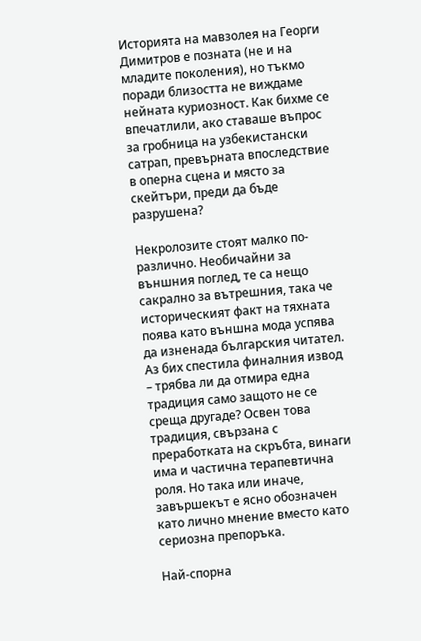Историята на мавзолея на Георги Димитров е позната (не и на младите поколения), но тъкмо поради близостта не виждаме нейната куриозност. Как бихме се впечатлили, ако ставаше въпрос за гробница на узбекистански сатрап, превърната впоследствие в оперна сцена и място за скейтъри, преди да бъде разрушена?

Некролозите стоят малко по-различно. Необичайни за външния поглед, те са нещо сакрално за вътрешния, така че историческият факт на тяхната поява като външна мода успява да изненада българския читател. Аз бих спестила финалния извод – трябва ли да отмира една традиция само защото не се среща другаде? Освен това традиция, свързана с преработката на скръбта, винаги има и частична терапевтична роля. Но така или иначе, завършекът е ясно обозначен като лично мнение вместо като сериозна препоръка.

Най-спорна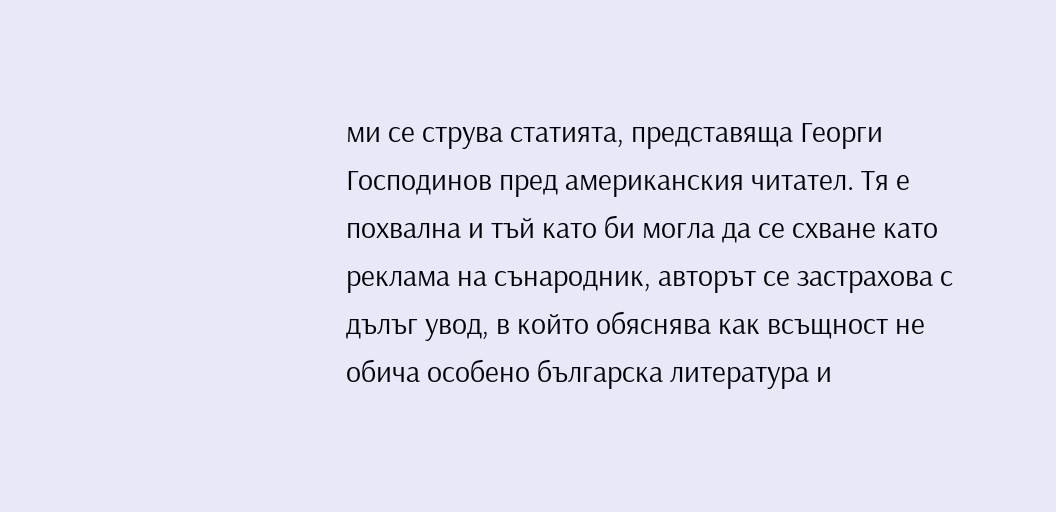ми се струва статията, представяща Георги Господинов пред американския читател. Тя е похвална и тъй като би могла да се схване като реклама на сънародник, авторът се застрахова с дълъг увод, в който обяснява как всъщност не обича особено българска литература и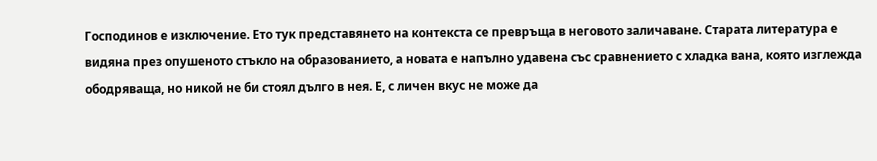Господинов е изключение. Ето тук представянето на контекста се превръща в неговото заличаване. Старата литература е видяна през опушеното стъкло на образованието, а новата е напълно удавена със сравнението с хладка вана, която изглежда ободряваща, но никой не би стоял дълго в нея. Е, с личен вкус не може да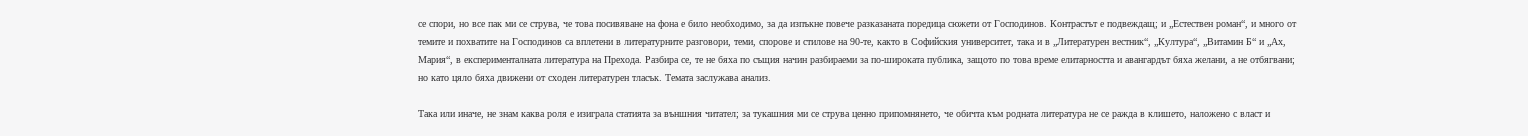се спори, но все пак ми се струва, че това посивяване на фона е било необходимо, за да изпъкне повече разказаната поредица сюжети от Господинов. Контрастът е подвеждащ; и „Естествен роман“, и много от темите и похватите на Господинов са вплетени в литературните разговори, теми, спорове и стилове на 90-те, както в Софийския университет, така и в „Литературен вестник“, „Култура“, „Витамин Б“ и „Ах, Мария“, в експерименталната литература на Прехода. Разбира се, те не бяха по същия начин разбираеми за по-широката публика, защото по това време елитарността и авангардът бяха желани, а не отбягвани; но като цяло бяха движени от сходен литературен тласък. Темата заслужава анализ.

Така или иначе, не знам каква роля е изиграла статията за външния читател; за тукашния ми се струва ценно припомнянето, че обичта към родната литература не се ражда в клишето, наложено с власт и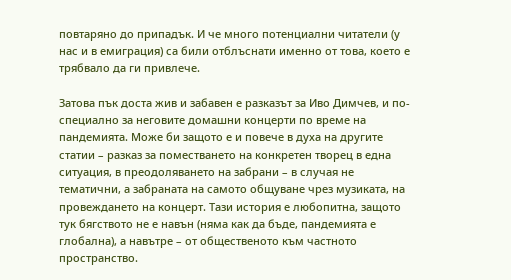повтаряно до припадък. И че много потенциални читатели (у нас и в емиграция) са били отблъснати именно от това, което е трябвало да ги привлече.

Затова пък доста жив и забавен е разказът за Иво Димчев, и по-специално за неговите домашни концерти по време на пандемията. Може би защото е и повече в духа на другите статии – разказ за поместването на конкретен творец в една ситуация, в преодоляването на забрани – в случая не тематични, а забраната на самото общуване чрез музиката, на провеждането на концерт. Тази история е любопитна, защото тук бягството не е навън (няма как да бъде, пандемията е глобална), а навътре – от общественото към частното пространство.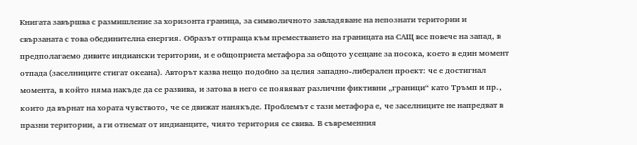Книгата завършва с размишление за хоризонта граница, за символичното завладяване на непознати територии и свързаната с това обединителна енергия. Образът отпраща към преместването на границата на САЩ все повече на запад, в предполагаемо дивите индиански територии, и е общоприета метафора за общото усещане за посока, което в един момент отпада (заселниците стигат океана). Авторът казва нещо подобно за целия западно-либерален проект: че е достигнал момента, в който няма накъде да се развива, и затова в него се появяват различни фиктивни „граници“ като Тръмп и пр., които да върнат на хората чувството, че се движат нанякъде. Проблемът с тази метафора е, че заселниците не напредват в празни територии, а ги отнемат от индианците, чиято територия се свива. В съвременния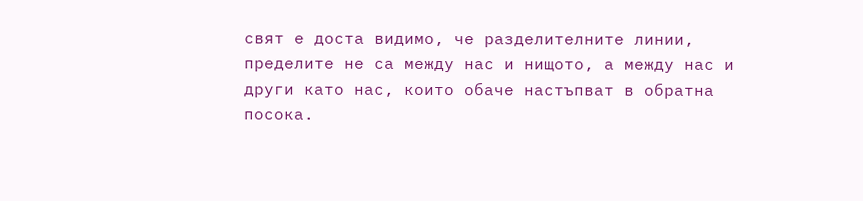свят е доста видимо, че разделителните линии, пределите не са между нас и нищото, а между нас и други като нас, които обаче настъпват в обратна посока.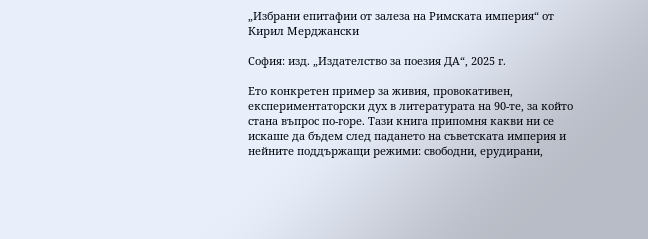„Избрани епитафии от залеза на Римската империя“ от Кирил Мерджански

София: изд. „Издателство за поезия ДА“, 2025 г.

Ето конкретен пример за живия, провокативен, експериментаторски дух в литературата на 90-те, за който стана въпрос по-горе. Тази книга припомня какви ни се искаше да бъдем след падането на съветската империя и нейните поддържащи режими: свободни, ерудирани,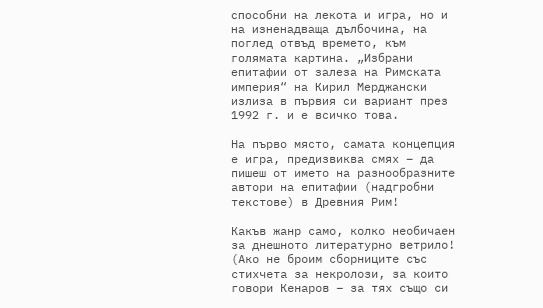способни на лекота и игра, но и на изненадваща дълбочина, на поглед отвъд времето, към голямата картина. „Избрани епитафии от залеза на Римската империя“ на Кирил Мерджански излиза в първия си вариант през 1992 г. и е всичко това.

На първо място, самата концепция е игра, предизвиква смях – да пишеш от името на разнообразните автори на епитафии (надгробни текстове) в Древния Рим!

Какъв жанр само, колко необичаен за днешното литературно ветрило! (Ако не броим сборниците със стихчета за некролози, за които говори Кенаров – за тях също си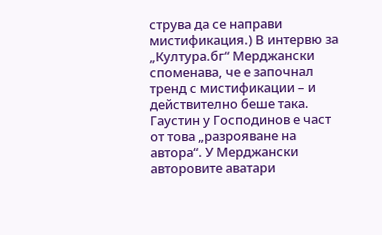струва да се направи мистификация.) В интервю за „Култура.бг“ Мерджански споменава, че е започнал тренд с мистификации – и действително беше така. Гаустин у Господинов е част от това „разрояване на автора“. У Мерджански авторовите аватари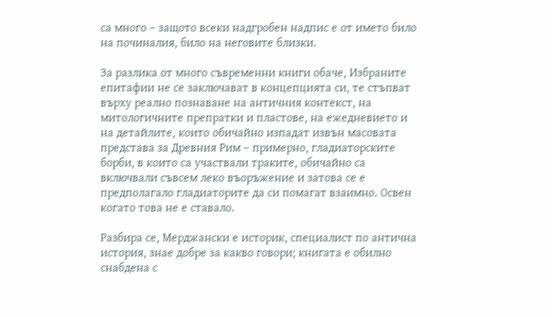са много – защото всеки надгробен надпис е от името било на починалия, било на неговите близки.

За разлика от много съвременни книги обаче, Избраните епитафии не се заключават в концепцията си, те стъпват върху реално познаване на античния контекст, на митологичните препратки и пластове, на ежедневието и на детайлите, които обичайно изпадат извън масовата представа за Древния Рим – примерно, гладиаторските борби, в които са участвали траките, обичайно са включвали съвсем леко въоръжение и затова се е предполагало гладиаторите да си помагат взаимно. Освен когато това не е ставало.

Разбира се, Мерджански е историк, специалист по антична история, знае добре за какво говори; книгата е обилно снабдена с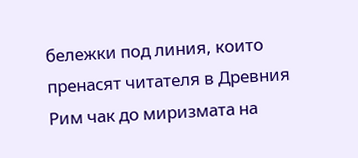бележки под линия, които пренасят читателя в Древния Рим чак до миризмата на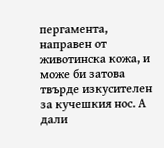пергамента, направен от животинска кожа, и може би затова твърде изкусителен за кучешкия нос. А дали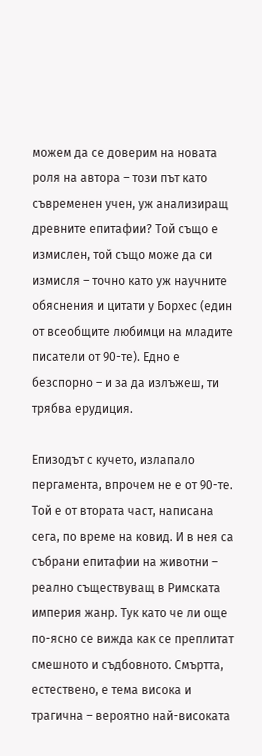можем да се доверим на новата роля на автора – този път като съвременен учен, уж анализиращ древните епитафии? Той също е измислен, той също може да си измисля – точно като уж научните обяснения и цитати у Борхес (един от всеобщите любимци на младите писатели от 90-те). Едно е безспорно – и за да излъжеш, ти трябва ерудиция.

Епизодът с кучето, излапало пергамента, впрочем не е от 90-те. Той е от втората част, написана сега, по време на ковид. И в нея са събрани епитафии на животни – реално съществуващ в Римската империя жанр. Тук като че ли още по-ясно се вижда как се преплитат смешното и съдбовното. Смъртта, естествено, е тема висока и трагична – вероятно най-високата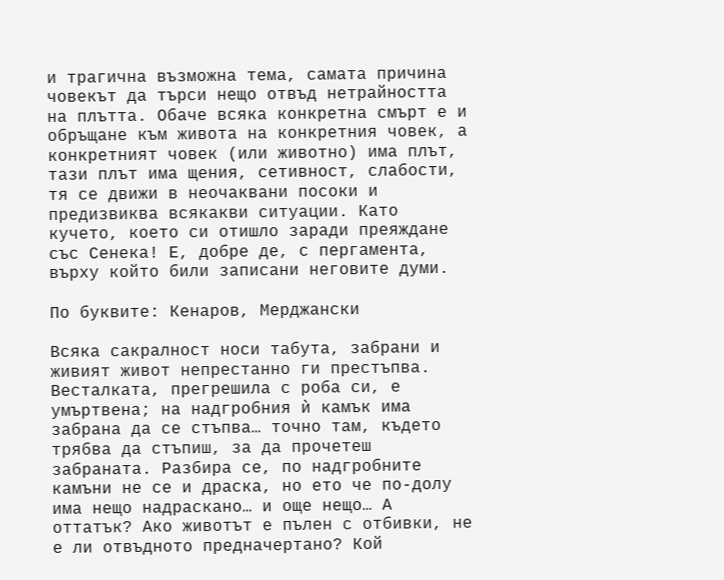и трагична възможна тема, самата причина човекът да търси нещо отвъд нетрайността на плътта. Обаче всяка конкретна смърт е и обръщане към живота на конкретния човек, а конкретният човек (или животно) има плът, тази плът има щения, сетивност, слабости, тя се движи в неочаквани посоки и предизвиква всякакви ситуации. Като кучето, което си отишло заради преяждане със Сенека! Е, добре де, с пергамента, върху който били записани неговите думи.

По буквите: Кенаров, Мерджански

Всяка сакралност носи табута, забрани и живият живот непрестанно ги престъпва. Весталката, прегрешила с роба си, е умъртвена; на надгробния ѝ камък има забрана да се стъпва… точно там, където трябва да стъпиш, за да прочетеш забраната. Разбира се, по надгробните камъни не се и драска, но ето че по-долу има нещо надраскано… и още нещо… А оттатък? Ако животът е пълен с отбивки, не е ли отвъдното предначертано? Кой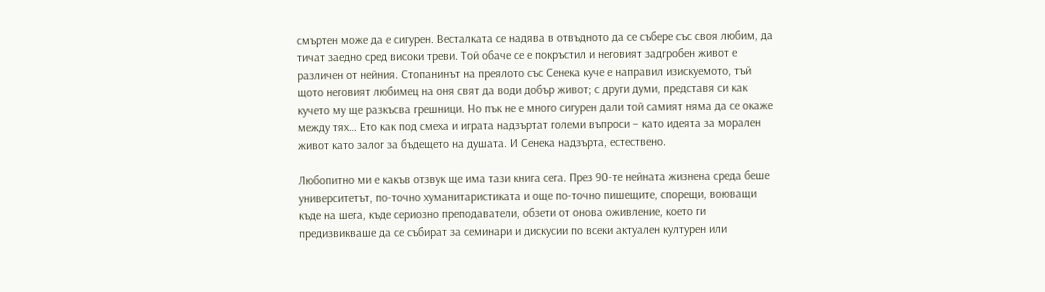смъртен може да е сигурен. Весталката се надява в отвъдното да се събере със своя любим, да тичат заедно сред високи треви. Той обаче се е покръстил и неговият задгробен живот е различен от нейния. Стопанинът на преялото със Сенека куче е направил изискуемото, тъй щото неговият любимец на оня свят да води добър живот; с други думи, представя си как кучето му ще разкъсва грешници. Но пък не е много сигурен дали той самият няма да се окаже между тях… Ето как под смеха и играта надзъртат големи въпроси – като идеята за морален живот като залог за бъдещето на душата. И Сенека надзърта, естествено.

Любопитно ми е какъв отзвук ще има тази книга сега. През 90-те нейната жизнена среда беше университетът, по-точно хуманитаристиката и още по-точно пишещите, спорещи, воюващи къде на шега, къде сериозно преподаватели, обзети от онова оживление, което ги предизвикваше да се събират за семинари и дискусии по всеки актуален културен или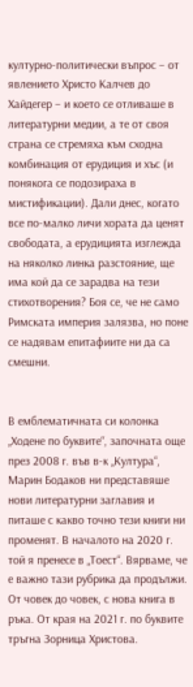културно-политически въпрос – от явлението Христо Калчев до Хайдегер – и което се отливаше в литературни медии, а те от своя страна се стремяха към сходна комбинация от ерудиция и хъс (и понякога се подозираха в мистификации). Дали днес, когато все по-малко личи хората да ценят свободата, а ерудицията изглежда на няколко линка разстояние, ще има кой да се зарадва на тези стихотворения? Боя се, че не само Римската империя залязва, но поне се надявам епитафиите ни да са смешни.


В емблематичната си колонка „Ходене по буквите“, започната още през 2008 г. във в-к „Култура“, Марин Бодаков ни представяше нови литературни заглавия и питаше с какво точно тези книги ни променят. В началото на 2020 г. той я пренесе в „Тоест“. Вярваме, че е важно тази рубрика да продължи. От човек до човек, с нова книга в ръка. От края на 2021 г. по буквите тръгна Зорница Христова.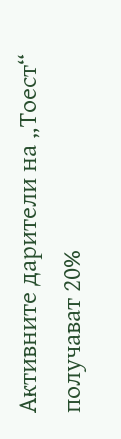Активните дарители на „Тоест“ получават 20%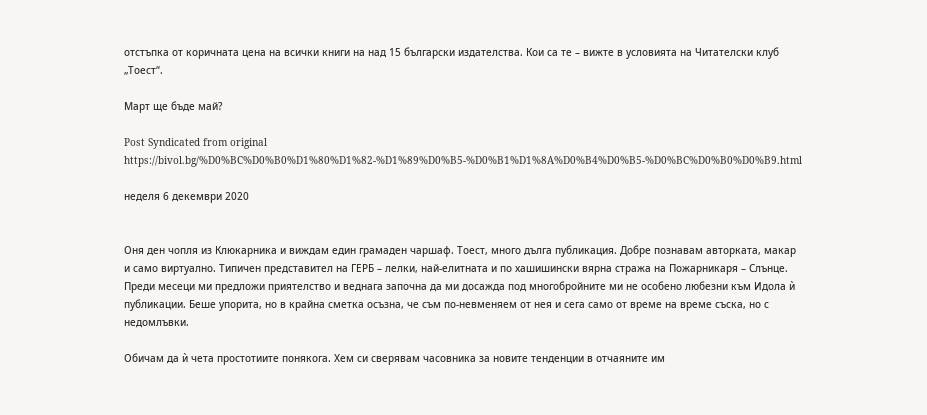отстъпка от коричната цена на всички книги на над 15 български издателства. Кои са те – вижте в условията на Читателски клуб „Тоест“.

Март ще бъде май?

Post Syndicated from original https://bivol.bg/%D0%BC%D0%B0%D1%80%D1%82-%D1%89%D0%B5-%D0%B1%D1%8A%D0%B4%D0%B5-%D0%BC%D0%B0%D0%B9.html

неделя 6 декември 2020


Оня ден чопля из Клюкарника и виждам един грамаден чаршаф. Тоест, много дълга публикация. Добре познавам авторката, макар и само виртуално. Типичен представител на ГЕРБ – лелки, най-елитната и по хашишински вярна стража на Пожарникаря – Слънце. Преди месеци ми предложи приятелство и веднага започна да ми досажда под многобройните ми не особено любезни към Идола ѝ публикации. Беше упорита, но в крайна сметка осъзна, че съм по-невменяем от нея и сега само от време на време съска, но с недомлъвки.

Обичам да ѝ чета простотиите понякога. Хем си сверявам часовника за новите тенденции в отчаяните им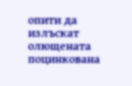опити да излъскат олющената поцинкована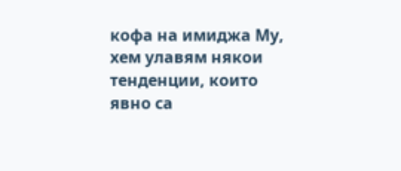кофа на имиджа Му, хем улавям някои тенденции, които явно са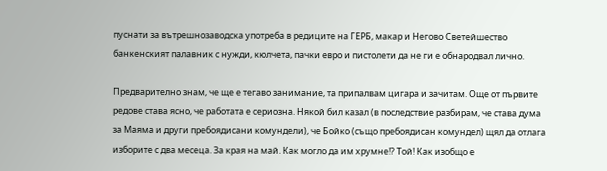пуснати за вътрешнозаводска употреба в редиците на ГЕРБ, макар и Негово Светейшество банкенският палавник с нужди, кюлчета, пачки евро и пистолети да не ги е обнародвал лично.

Предварително знам, че ще е тегаво занимание, та припалвам цигара и зачитам. Още от първите редове става ясно, че работата е сериозна. Някой бил казал (в последствие разбирам, че става дума за Маяма и други пребоядисани комундели), че Бойко (също пребоядисан комундел) щял да отлага изборите с два месеца. За края на май. Как могло да им хрумне!? Той! Как изобщо е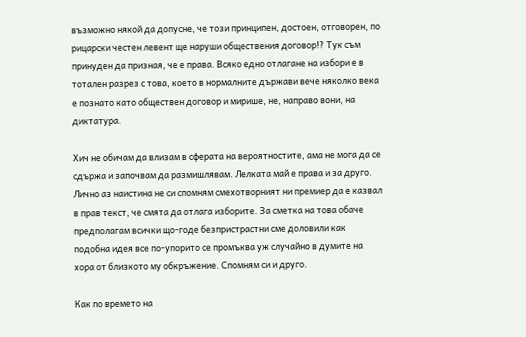възможно някой да допусне, че този принципен, достоен, отговорен, по рицарски честен левент ще наруши обществения договор!? Тук съм принуден да призная, че е права. Всяко едно отлагане на избори е в тотален разрез с това, което в нормалните държави вече няколко века е познато като обществен договор и мирише, не, направо вони, на диктатура.

Хич не обичам да влизам в сферата на вероятностите, ама не мога да се сдържа и започвам да размишлявам. Лелката май е права и за друго. Лично аз наистина не си спомням смехотворният ни премиер да е казвал в прав текст, че смята да отлага изборите. За сметка на това обаче предполагам всички що-годе безпристрастни сме доловили как подобна идея все по-упорито се промъква уж случайно в думите на хора от близкото му обкръжение. Спомням си и друго.

Как по времето на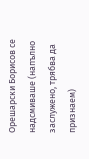Орешарски Борисов се надсмиваше (напълно заслужено, трябва да признаем)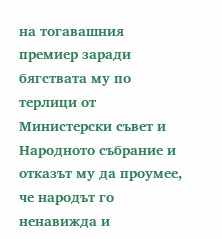на тогавашния премиер заради бягствата му по терлици от Министерски съвет и Народното събрание и отказът му да проумее, че народът го ненавижда и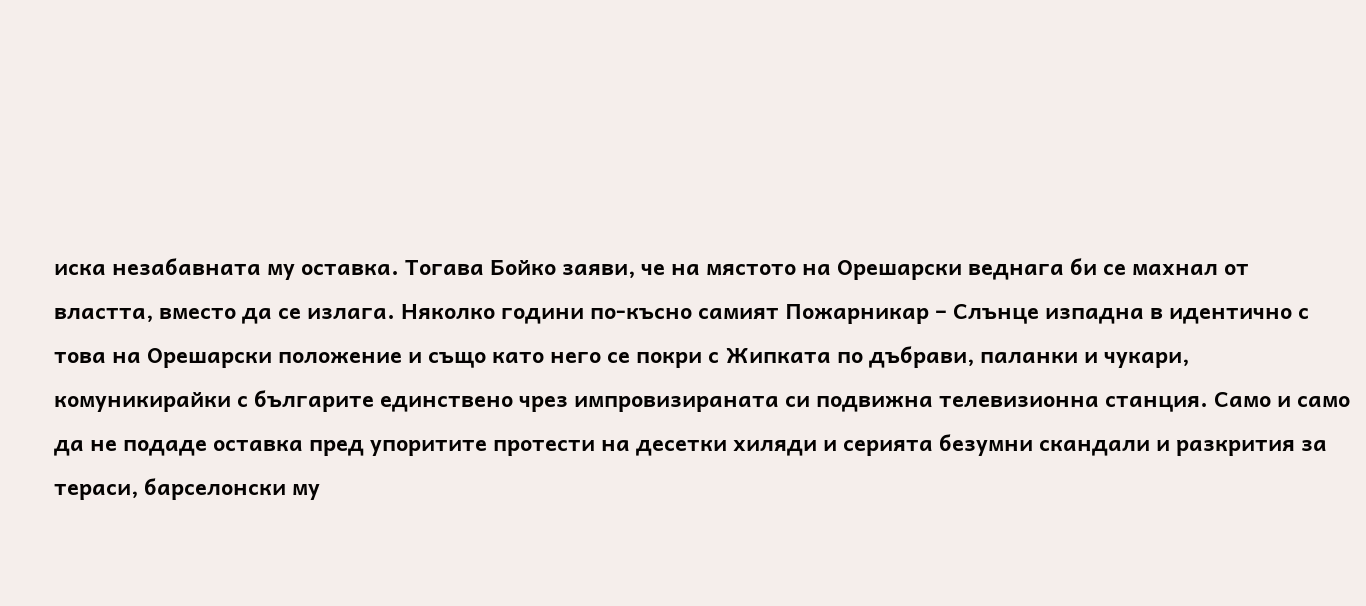иска незабавната му оставка. Тогава Бойко заяви, че на мястото на Орешарски веднага би се махнал от властта, вместо да се излага. Няколко години по-късно самият Пожарникар – Слънце изпадна в идентично с това на Орешарски положение и също като него се покри с Жипката по дъбрави, паланки и чукари, комуникирайки с българите единствено чрез импровизираната си подвижна телевизионна станция. Само и само да не подаде оставка пред упоритите протести на десетки хиляди и серията безумни скандали и разкрития за тераси, барселонски му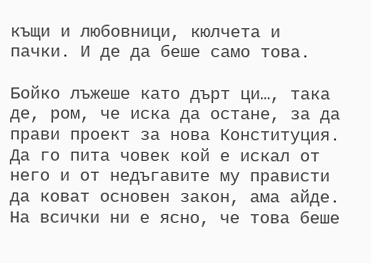къщи и любовници, кюлчета и пачки. И де да беше само това.

Бойко лъжеше като дърт ци…, така де, ром, че иска да остане, за да прави проект за нова Конституция. Да го пита човек кой е искал от него и от недъгавите му прависти да коват основен закон, ама айде. На всички ни е ясно, че това беше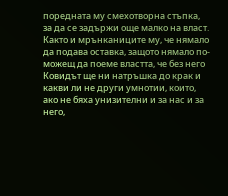поредната му смехотворна стъпка, за да се задържи още малко на власт. Както и мрънканиците му, че нямало да подава оставка, защото нямало по-можещ да поеме властта, че без него Ковидът ще ни натръшка до крак и какви ли не други умнотии, които, ако не бяха унизителни и за нас и за него,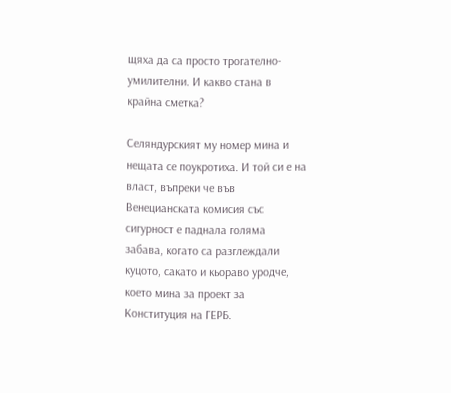щяха да са просто трогателно-умилителни. И какво стана в крайна сметка?

Селяндурският му номер мина и нещата се поукротиха. И той си е на власт, въпреки че във Венецианската комисия със сигурност е паднала голяма забава, когато са разглеждали куцото, сакато и кьораво уродче, което мина за проект за Конституция на ГЕРБ.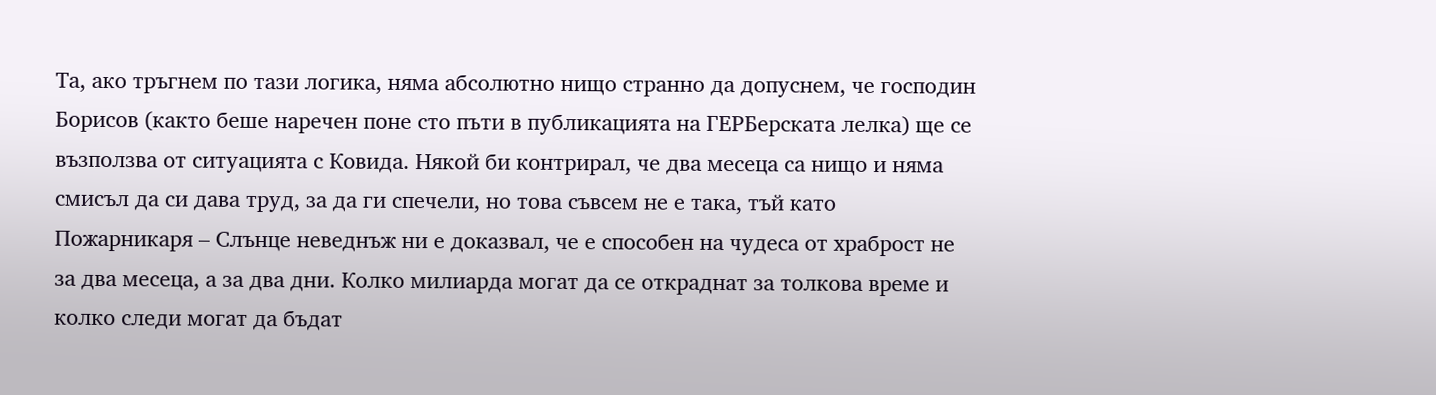Та, ако тръгнем по тази логика, няма абсолютно нищо странно да допуснем, че господин Борисов (както беше наречен поне сто пъти в публикацията на ГЕРБерската лелка) ще се възползва от ситуацията с Ковида. Някой би контрирал, че два месеца са нищо и няма смисъл да си дава труд, за да ги спечели, но това съвсем не е така, тъй като Пожарникаря – Слънце неведнъж ни е доказвал, че е способен на чудеса от храброст не за два месеца, а за два дни. Колко милиарда могат да се откраднат за толкова време и колко следи могат да бъдат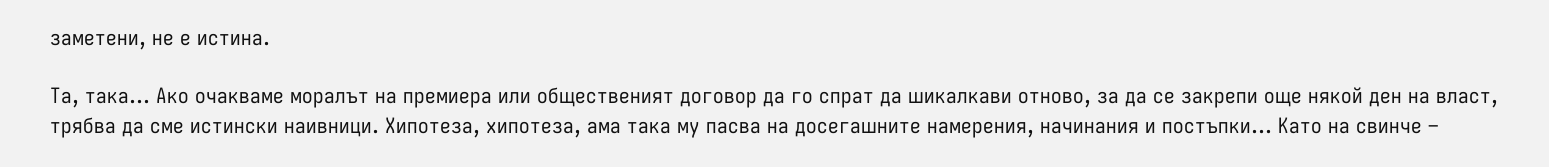заметени, не е истина.

Та, така… Ако очакваме моралът на премиера или общественият договор да го спрат да шикалкави отново, за да се закрепи още някой ден на власт, трябва да сме истински наивници. Хипотеза, хипотеза, ама така му пасва на досегашните намерения, начинания и постъпки… Като на свинче –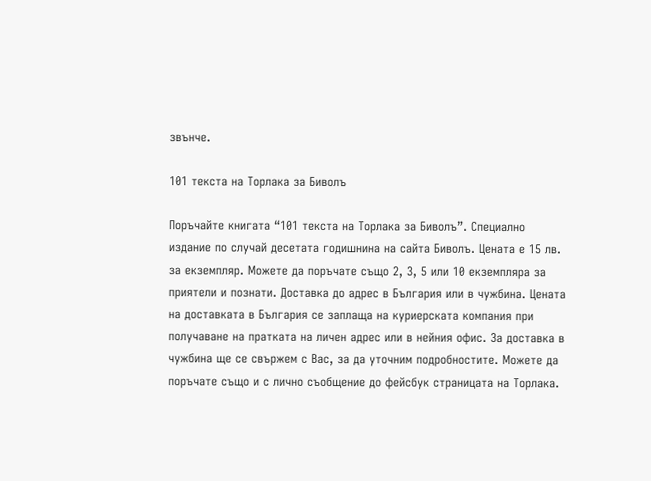звънче.

101 текста на Торлака за Биволъ

Поръчайте книгата “101 текста на Торлака за Биволъ”. Специално издание по случай десетата годишнина на сайта Биволъ. Цената е 15 лв. за екземпляр. Можете да поръчате също 2, 3, 5 или 10 екземпляра за приятели и познати. Доставка до адрес в България или в чужбина. Цената на доставката в България се заплаща на куриерската компания при получаване на пратката на личен адрес или в нейния офис. За доставка в чужбина ще се свържем с Вас, за да уточним подробностите. Можете да поръчате също и с лично съобщение до фейсбук страницата на Торлака.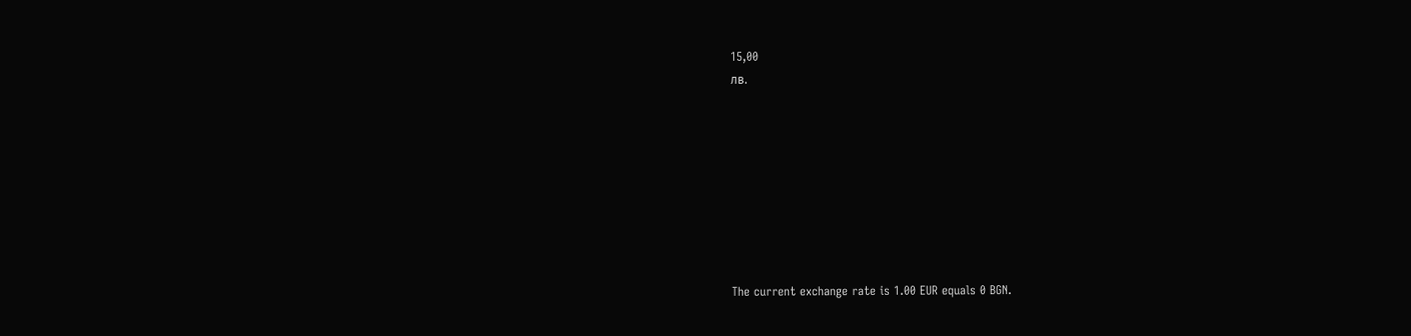15,00
лв.








The current exchange rate is 1.00 EUR equals 0 BGN.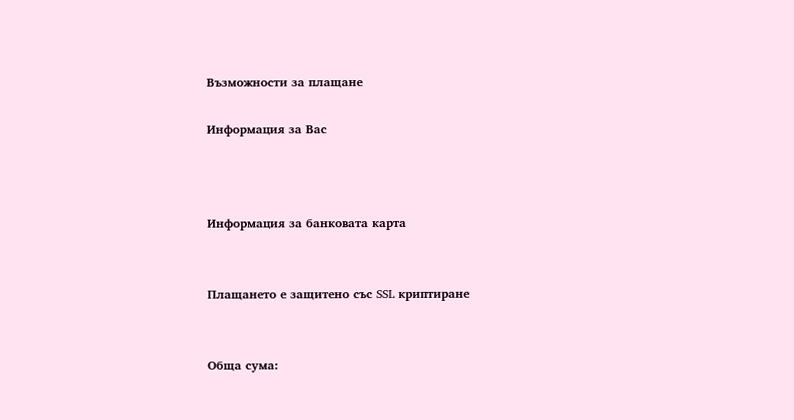Възможности за плащане

Информация за Вас



Информация за банковата карта


Плащането е защитено със SSL криптиране


Обща сума: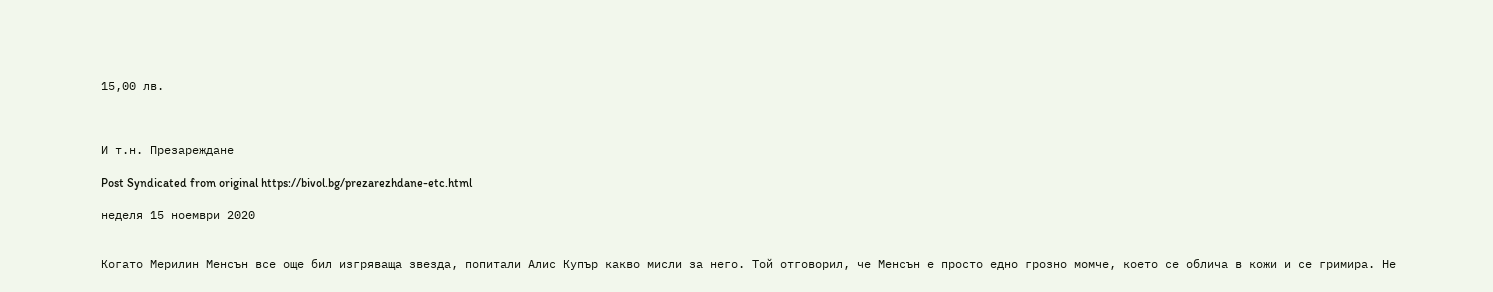15,00 лв.



И т.н. Презареждане

Post Syndicated from original https://bivol.bg/prezarezhdane-etc.html

неделя 15 ноември 2020


Когато Мерилин Менсън все още бил изгряваща звезда, попитали Алис Купър какво мисли за него. Той отговорил, че Менсън е просто едно грозно момче, което се облича в кожи и се гримира. Не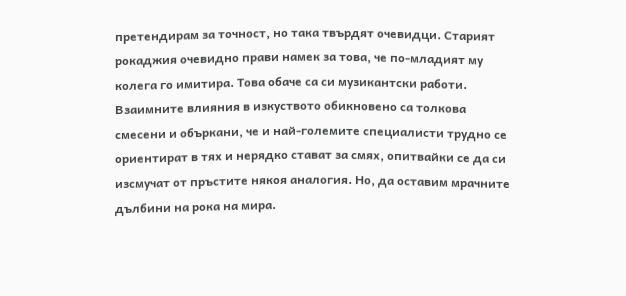претендирам за точност, но така твърдят очевидци. Старият рокаджия очевидно прави намек за това, че по-младият му колега го имитира. Това обаче са си музикантски работи. Взаимните влияния в изкуството обикновено са толкова смесени и объркани, че и най-големите специалисти трудно се ориентират в тях и нерядко стават за смях, опитвайки се да си изсмучат от пръстите някоя аналогия. Но, да оставим мрачните дълбини на рока на мира.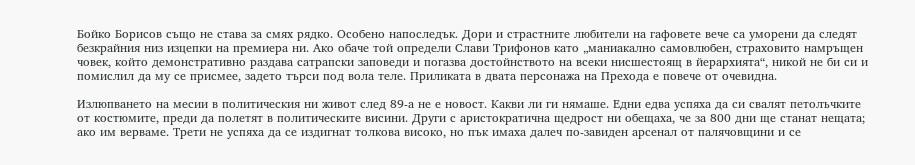Бойко Борисов също не става за смях рядко. Особено напоследък. Дори и страстните любители на гафовете вече са уморени да следят безкрайния низ изцепки на премиера ни. Ако обаче той определи Слави Трифонов като „маниакално самовлюбен, страховито намръщен човек, който демонстративно раздава сатрапски заповеди и погазва достойнството на всеки нисшестоящ в йерархията“, никой не би си и помислил да му се присмее, задето търси под вола теле. Приликата в двата персонажа на Прехода е повече от очевидна.

Излюпването на месии в политическия ни живот след 89-а не е новост. Какви ли ги нямаше. Едни едва успяха да си свалят петолъчките от костюмите, преди да полетят в политическите висини. Други с аристократична щедрост ни обещаха, че за 800 дни ще станат нещата; ако им верваме. Трети не успяха да се издигнат толкова високо, но пък имаха далеч по-завиден арсенал от палячовщини и се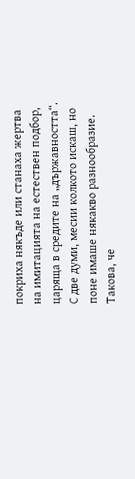покриха някъде или станаха жертва на имитацията на естествен подбор, царяща в средите на „държавността“. С две думи, месии колкото искаш, но поне имаше някакво разнообразие. Такова, че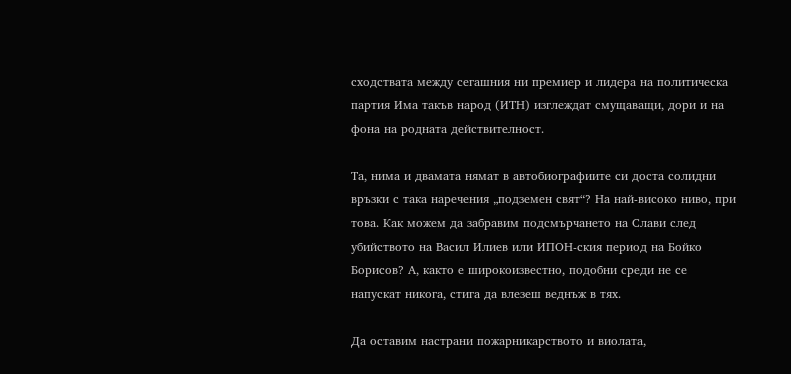сходствата между сегашния ни премиер и лидера на политическа партия Има такъв народ (ИТН) изглеждат смущаващи, дори и на фона на родната действителност.

Та, нима и двамата нямат в автобиографиите си доста солидни връзки с така наречения „подземен свят“? На най-високо ниво, при това. Как можем да забравим подсмърчането на Слави след убийството на Васил Илиев или ИПОН-ския период на Бойко Борисов? А, както е широкоизвестно, подобни среди не се напускат никога, стига да влезеш веднъж в тях.

Да оставим настрани пожарникарството и виолата,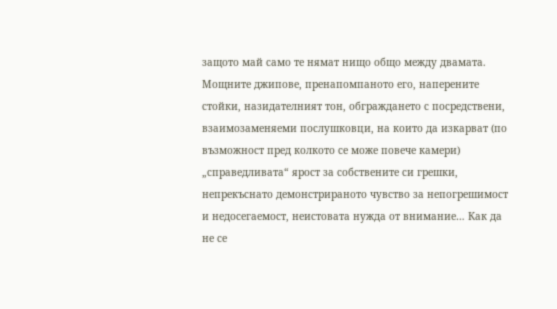защото май само те нямат нищо общо между двамата. Мощните джипове, пренапомпаното его, наперените стойки, назидателният тон, обграждането с посредствени, взаимозаменяеми послушковци, на които да изкарват (по възможност пред колкото се може повече камери) „справедливата“ ярост за собствените си грешки, непрекъснато демонстрираното чувство за непогрешимост и недосегаемост, неистовата нужда от внимание… Как да не се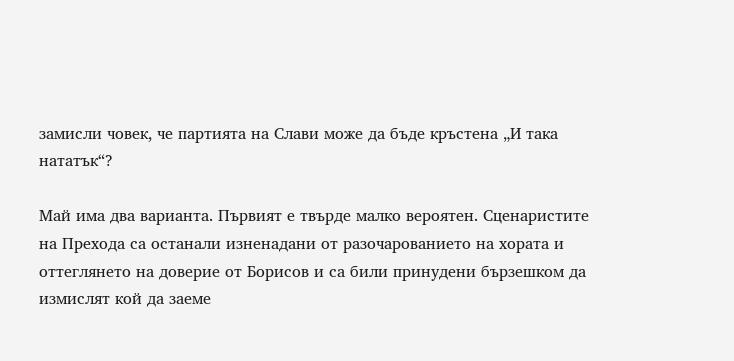замисли човек, че партията на Слави може да бъде кръстена „И така нататък“?

Май има два варианта. Първият е твърде малко вероятен. Сценаристите на Прехода са останали изненадани от разочарованието на хората и оттеглянето на доверие от Борисов и са били принудени бързешком да измислят кой да заеме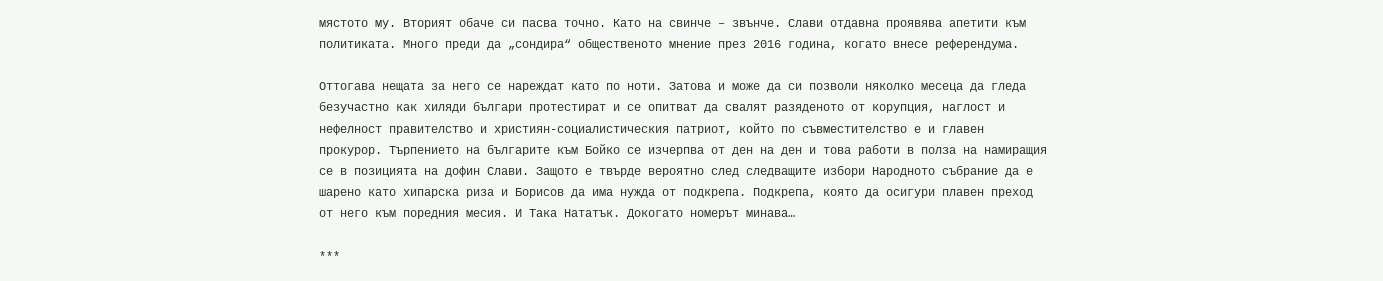мястото му. Вторият обаче си пасва точно. Като на свинче – звънче. Слави отдавна проявява апетити към политиката. Много преди да „сондира“ общественото мнение през 2016 година, когато внесе референдума.

Оттогава нещата за него се нареждат като по ноти. Затова и може да си позволи няколко месеца да гледа безучастно как хиляди българи протестират и се опитват да свалят разяденото от корупция, наглост и нефелност правителство и християн-социалистическия патриот, който по съвместителство е и главен прокурор. Търпението на българите към Бойко се изчерпва от ден на ден и това работи в полза на намиращия се в позицията на дофин Слави. Защото е твърде вероятно след следващите избори Народното събрание да е шарено като хипарска риза и Борисов да има нужда от подкрепа. Подкрепа, която да осигури плавен преход от него към поредния месия. И Така Нататък. Докогато номерът минава…

***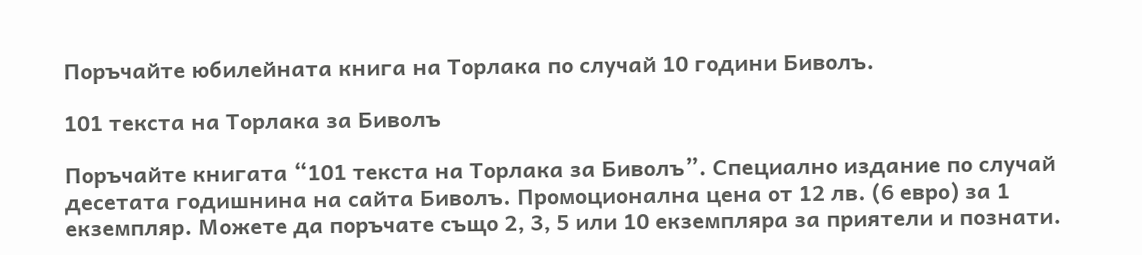Поръчайте юбилейната книга на Торлака по случай 10 години Биволъ.

101 текста на Торлака за Биволъ

Поръчайте книгата “101 текста на Торлака за Биволъ”. Специално издание по случай десетата годишнина на сайта Биволъ. Промоционална цена от 12 лв. (6 евро) за 1 екземпляр. Можете да поръчате също 2, 3, 5 или 10 екземпляра за приятели и познати.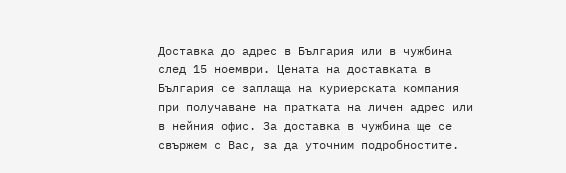Доставка до адрес в България или в чужбина след 15 ноември. Цената на доставката в България се заплаща на куриерската компания при получаване на пратката на личен адрес или в нейния офис. За доставка в чужбина ще се свържем с Вас, за да уточним подробностите.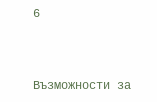6



Възможности за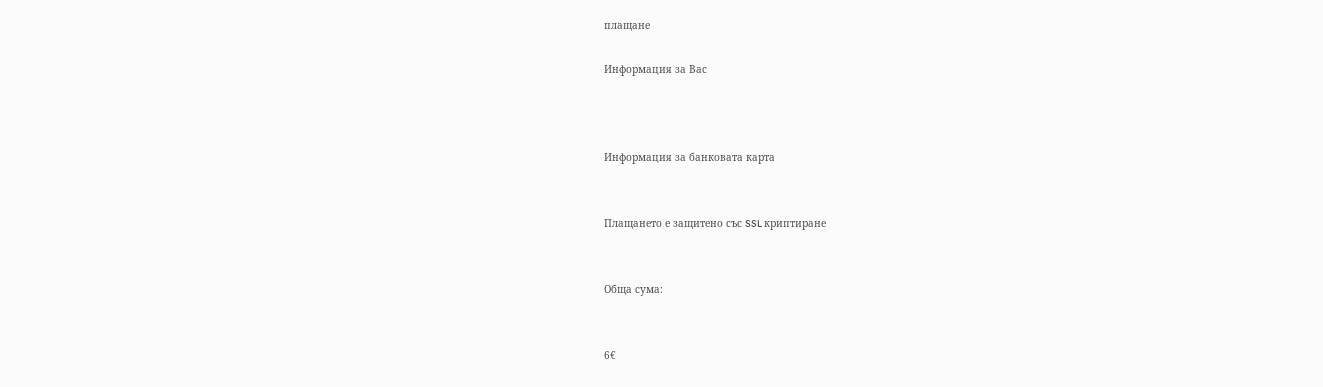плащане

Информация за Вас



Информация за банковата карта


Плащането е защитено със SSL криптиране


Обща сума:


6€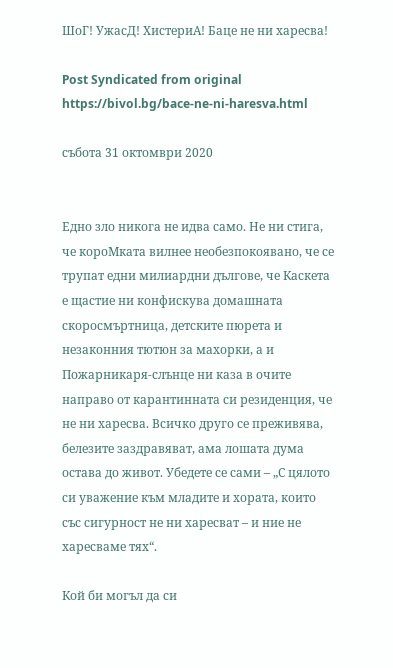ШоГ! УжасД! ХистериА! Баце не ни харесва!

Post Syndicated from original https://bivol.bg/bace-ne-ni-haresva.html

събота 31 октомври 2020


Едно зло никога не идва само. Не ни стига, че короМката вилнее необезпокоявано, че се трупат едни милиардни дългове, че Каскета е щастие ни конфискува домашната скоросмъртница, детските пюрета и незаконния тютюн за махорки, а и Пожарникаря-слънце ни каза в очите направо от карантинната си резиденция, че не ни харесва. Всичко друго се преживява, белезите заздравяват, ама лошата дума остава до живот. Убедете се сами – „С цялото си уважение към младите и хората, които със сигурност не ни харесват – и ние не харесваме тях“.

Кой би могъл да си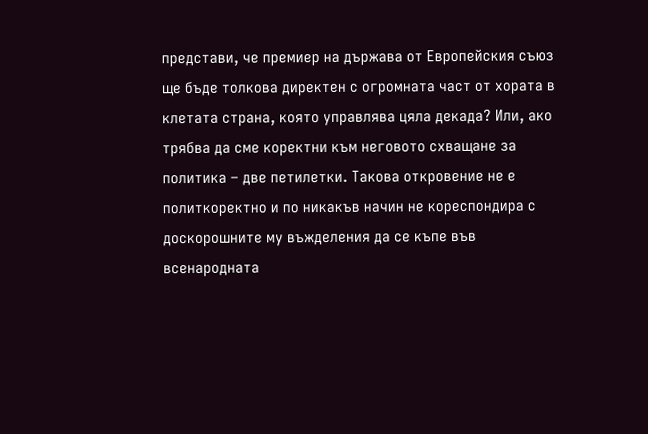представи, че премиер на държава от Европейския съюз ще бъде толкова директен с огромната част от хората в клетата страна, която управлява цяла декада? Или, ако трябва да сме коректни към неговото схващане за политика – две петилетки. Такова откровение не е политкоректно и по никакъв начин не кореспондира с доскорошните му въжделения да се къпе във всенародната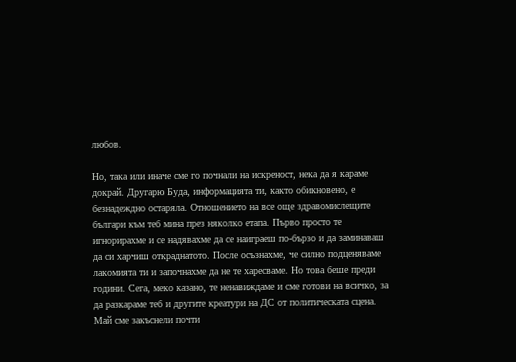любов.

Но, така или иначе сме го почнали на искреност, нека да я караме докрай. Другарю Буда, информацията ти, както обикновено, е безнадеждно остаряла. Отношението на все още здравомислещите българи към теб мина през няколко етапа. Първо просто те игнорирахме и се надявахме да се наиграеш по-бързо и да заминаваш да си харчиш откраднатото. После осъзнахме, че силно подценяваме лакомията ти и започнахме да не те харесваме. Но това беше преди години. Сега, меко казано, те ненавиждаме и сме готови на всичко, за да разкараме теб и другите креатури на ДС от политическата сцена. Май сме закъснели почти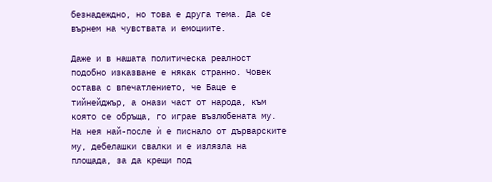безнадеждно, но това е друга тема. Да се върнем на чувствата и емоциите.

Даже и в нашата политическа реалност подобно изказване е някак странно. Човек остава с впечатлението, че Баце е тийнейджър, а онази част от народа, към която се обръща, го играе възлюбената му. На нея най-после ѝ е писнало от дърварските му, дебелашки свалки и е излязла на площада, за да крещи под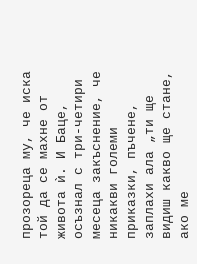прозореца му, че иска той да се махне от живота ѝ. И Баце, осъзнал с три-четири месеца закъснение, че никакви големи приказки, пъчене, заплахи ала „ти ще видиш какво ще стане, ако ме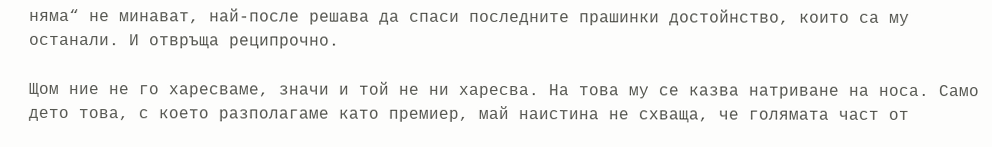няма“ не минават, най-после решава да спаси последните прашинки достойнство, които са му останали. И отвръща реципрочно.

Щом ние не го харесваме, значи и той не ни харесва. На това му се казва натриване на носа. Само дето това, с което разполагаме като премиер, май наистина не схваща, че голямата част от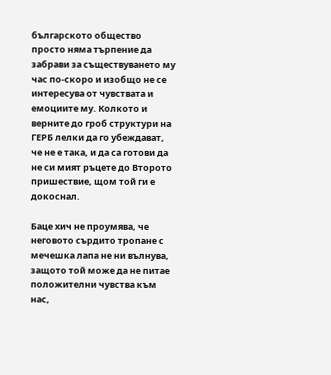българското общество просто няма търпение да забрави за съществуването му час по-скоро и изобщо не се интересува от чувствата и емоциите му. Колкото и верните до гроб структури на ГЕРБ лелки да го убеждават, че не е така, и да са готови да не си мият ръцете до Второто пришествие, щом той ги е докоснал.

Баце хич не проумява, че неговото сърдито тропане с мечешка лапа не ни вълнува, защото той може да не питае положителни чувства към нас,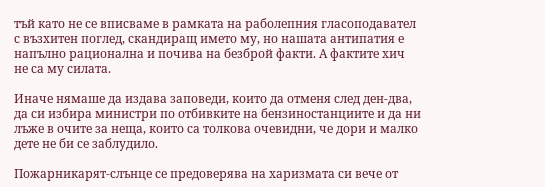тъй като не се вписваме в рамката на раболепния гласоподавател с възхитен поглед, скандиращ името му, но нашата антипатия е напълно рационална и почива на безброй факти. А фактите хич не са му силата.

Иначе нямаше да издава заповеди, които да отменя след ден-два, да си избира министри по отбивките на бензиностанциите и да ни лъже в очите за неща, които са толкова очевидни, че дори и малко дете не би се заблудило.

Пожарникарят-слънце се предоверява на харизмата си вече от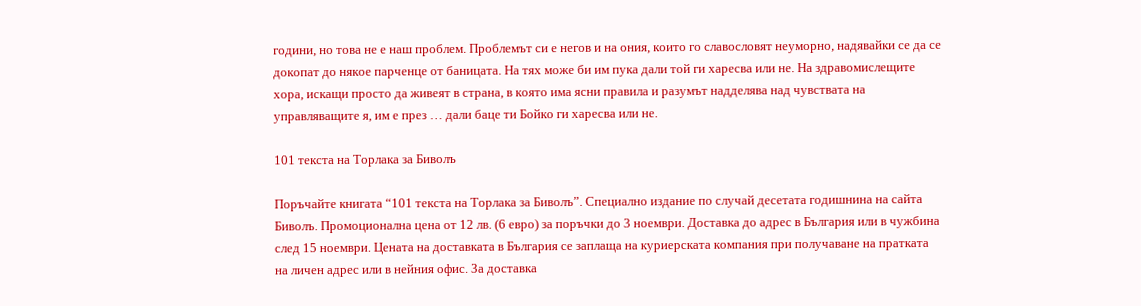години, но това не е наш проблем. Проблемът си е негов и на ония, които го славословят неуморно, надявайки се да се докопат до някое парченце от баницата. На тях може би им пука дали той ги харесва или не. На здравомислещите хора, искащи просто да живеят в страна, в която има ясни правила и разумът надделява над чувствата на управляващите я, им е през … дали баце ти Бойко ги харесва или не.

101 текста на Торлака за Биволъ

Поръчайте книгата “101 текста на Торлака за Биволъ”. Специално издание по случай десетата годишнина на сайта Биволъ. Промоционална цена от 12 лв. (6 евро) за поръчки до 3 ноември. Доставка до адрес в България или в чужбина след 15 ноември. Цената на доставката в България се заплаща на куриерската компания при получаване на пратката на личен адрес или в нейния офис. За доставка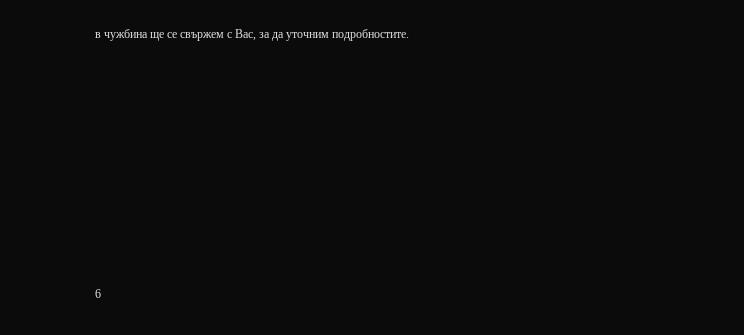в чужбина ще се свържем с Вас, за да уточним подробностите.












6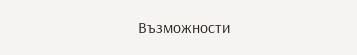Възможности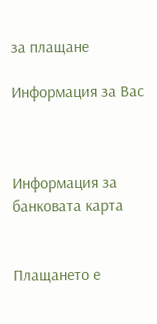за плащане

Информация за Вас



Информация за банковата карта


Плащането е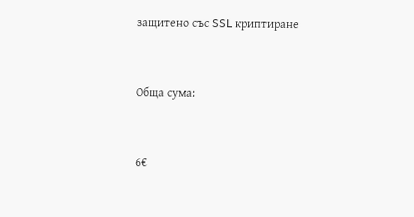защитено със SSL криптиране


Обща сума:


6€